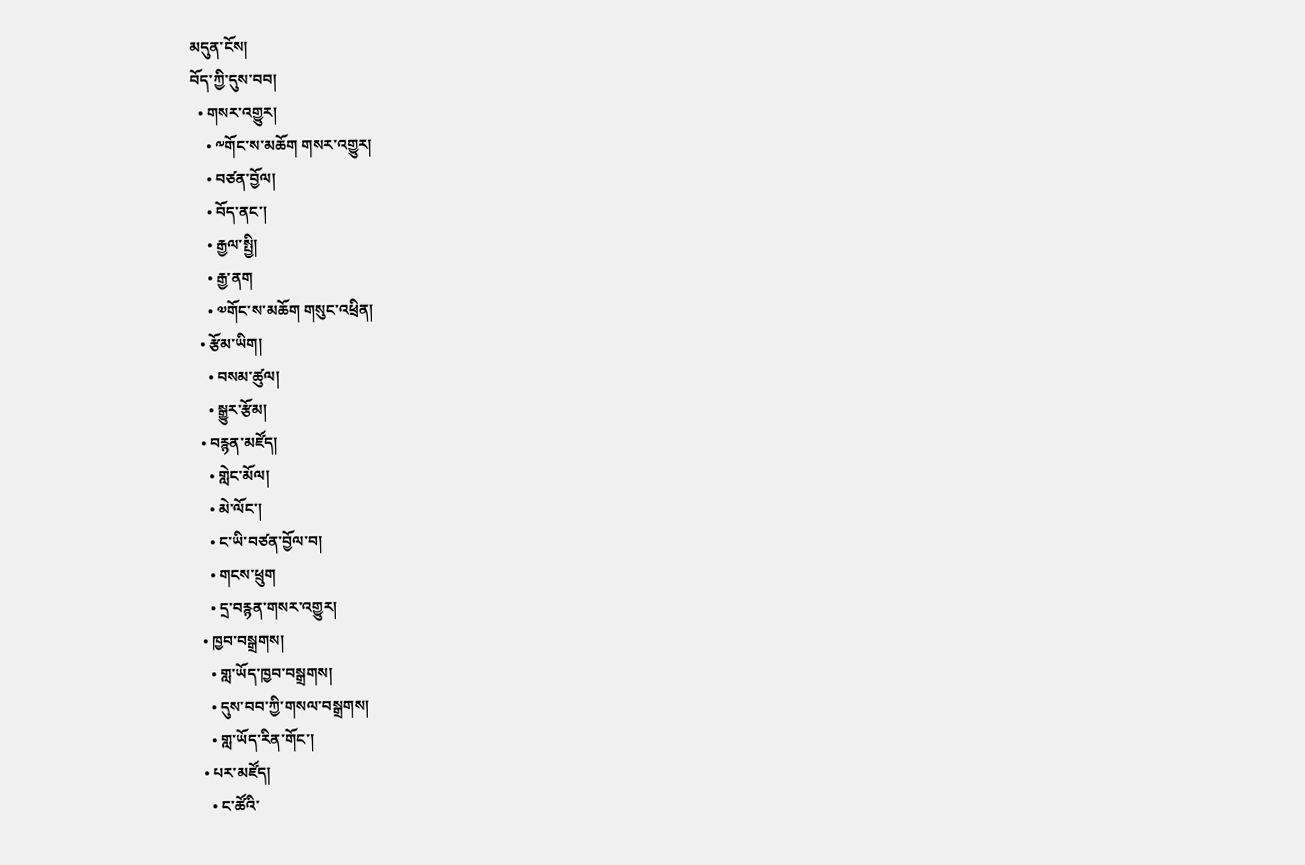མདུན་ངོས།
བོད་ཀྱི་དུས་བབ།
  • གསར་འགྱུར།
    • ༸གོང་ས་མཆོག གསར་འགྱུར།
    • བཙན་བྱོལ།
    • བོད་ནང་།
    • རྒྱལ་སྤྱི།
    • རྒྱ་ནག
    • ༧གོང་ས་མཆོག གསུང་འཕྲིན།
  • རྩོམ་ཡིག།
    • བསམ་ཚུལ།
    • སྒྱུར་རྩོམ།
  • བརྙན་མཛོད།
    • གླེང་མོལ།
    • མེ་ལོང་།
    • ང་ཡི་བཙན་བྱོལ་བ།
    • གངས་ཕྲུག
    • དྲ་བརྙན་གསར་འགྱུར།
  • ཁྱབ་བསྒྲགས།
    • གླ་ཡོད་ཁྱབ་བསྒྲགས།
    • དུས་བབ་ཀྱི་གསལ་བསྒྲགས།
    • གླ་ཡོད་རིན་གོང་།
  • པར་མཛོད།
    • ང་ཚོའི་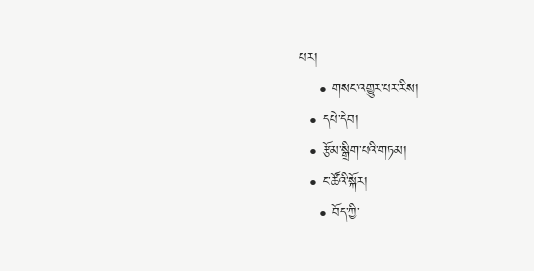པར།
    • གསང་འགྱུར་པར་རིས།
  • དཔེ་དེབ།
  • རྩོམ་སྒྲིག་པའི་གཏམ།
  • ང་ཚོའི་སྐོར།
    • བོད་ཀྱི་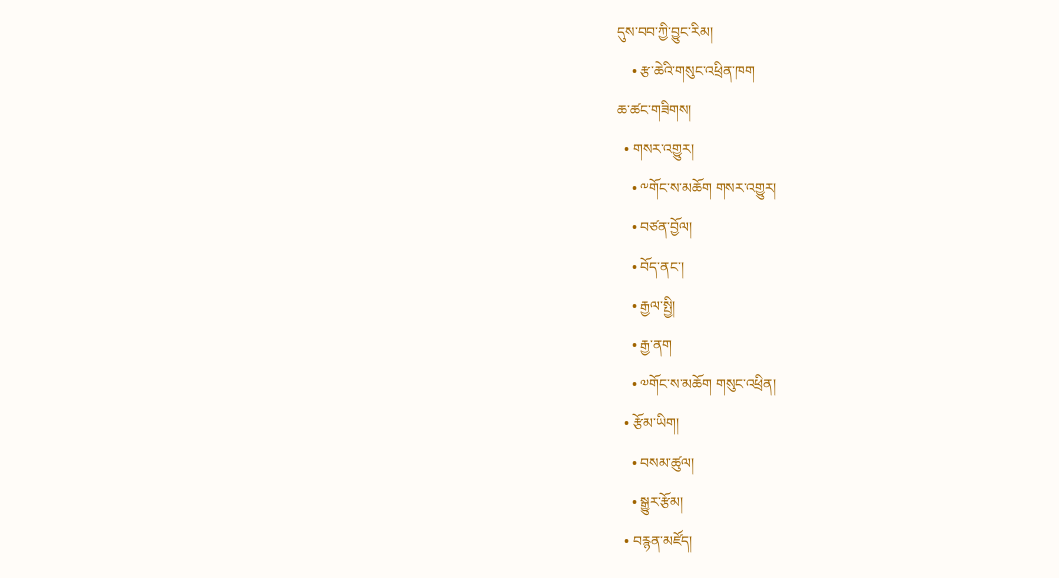དུས་བབ་ཀྱི་བྱུང་རིམ།
    • རྩ་ཆེའི་གསུང་འཕྲིན་ཁག
ཆ་ཚང་གཟིགས།
  • གསར་འགྱུར།
    • ༸གོང་ས་མཆོག གསར་འགྱུར།
    • བཙན་བྱོལ།
    • བོད་ནང་།
    • རྒྱལ་སྤྱི།
    • རྒྱ་ནག
    • ༧གོང་ས་མཆོག གསུང་འཕྲིན།
  • རྩོམ་ཡིག།
    • བསམ་ཚུལ།
    • སྒྱུར་རྩོམ།
  • བརྙན་མཛོད།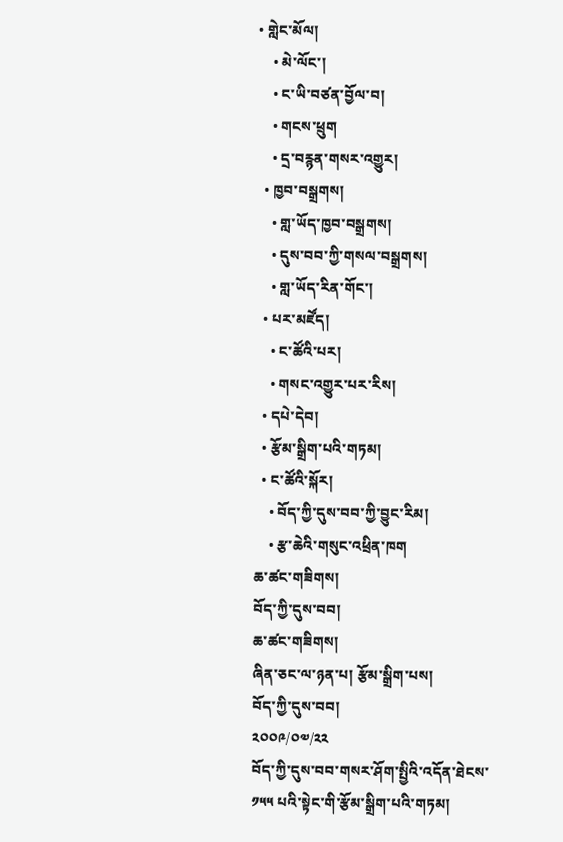• གླེང་མོལ།
    • མེ་ལོང་།
    • ང་ཡི་བཙན་བྱོལ་བ།
    • གངས་ཕྲུག
    • དྲ་བརྙན་གསར་འགྱུར།
  • ཁྱབ་བསྒྲགས།
    • གླ་ཡོད་ཁྱབ་བསྒྲགས།
    • དུས་བབ་ཀྱི་གསལ་བསྒྲགས།
    • གླ་ཡོད་རིན་གོང་།
  • པར་མཛོད།
    • ང་ཚོའི་པར།
    • གསང་འགྱུར་པར་རིས།
  • དཔེ་དེབ།
  • རྩོམ་སྒྲིག་པའི་གཏམ།
  • ང་ཚོའི་སྐོར།
    • བོད་ཀྱི་དུས་བབ་ཀྱི་བྱུང་རིམ།
    • རྩ་ཆེའི་གསུང་འཕྲིན་ཁག
ཆ་ཚང་གཟིགས།
བོད་ཀྱི་དུས་བབ།
ཆ་ཚང་གཟིགས།
ཞིན་ཅང་ལ་ཉན་པ། རྩོམ་སྒྲིག་པས།
བོད་ཀྱི་དུས་བབ།
༢༠༠༩/༠༧/༢༢
བོད་ཀྱི་དུས་བབ་གསར་ཤོག་སྤྱིའི་འདོན་ཐེངས་ ༡༥༥ པའི་སྟེང་གི་རྩོམ་སྒྲིག་པའི་གཏམ།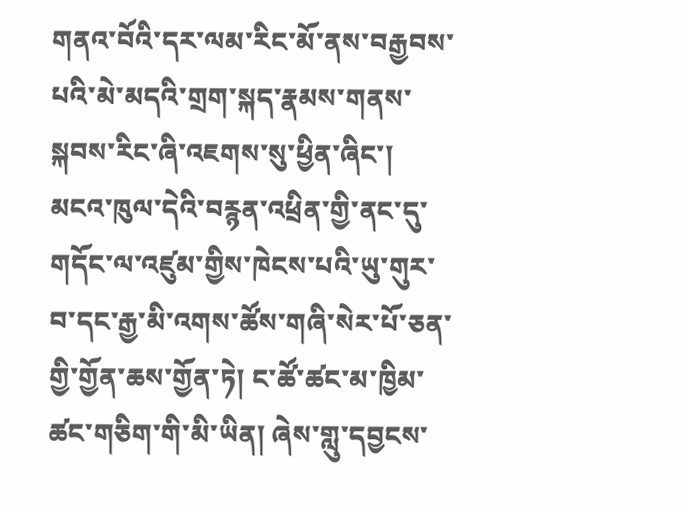གནའ་བོའི་དར་ལམ་རིང་མོ་ནས་བརྒྱབས་པའི་མེ་མདའི་གྲག་སྐད་རྣམས་གནས་སྐབས་རིང་ཞི་འཇགས་སུ་ཕྱིན་ཞིང་། མངའ་ཁུལ་དེའི་བརྙན་འཕྲིན་གྱི་ནང་དུ་གདོང་ལ་འཛུམ་གྱིས་ཁེངས་པའི་ཡུ་གུར་བ་དང་རྒྱ་མི་འགས་ཚོས་གཞི་སེར་པོ་ཅན་གྱི་གྱོན་ཆས་གྱོན་ཏེ། ང་ཚོ་ཚང་མ་ཁྱིམ་ཚང་གཅིག་གི་མི་ཡིན། ཞེས་གླུ་དབྱངས་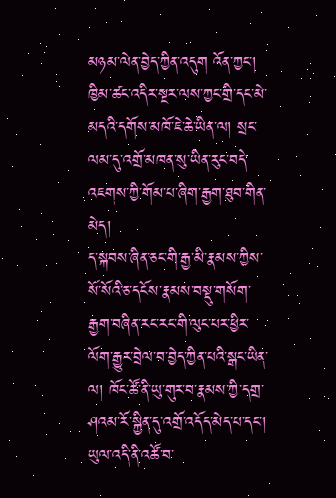མཉམ་ལེན་བྱེད་ཀྱིན་འདུག འོན་ཀྱང་། ཁྱིམ་ཚང་འདིར་སྔར་ལས་ཀྱང་གྲི་དང་མེ་མདའི་དགོས་མཁོ་ཇེ་ཆེ་ཡིན་ལ། སྲང་ལམ་དུ་འགྲོ་མཁན་སུ་ཡིན་རུང་བདེ་འཇགས་ཀྱི་གོམ་པ་ཞིག་རྒྱག་ཐུབ་གིན་མེད།
ད་སྐབས་ཞིན་ཅང་གི་རྒྱ་མི་རྣམས་ཀྱིས་སོ་སོའི་ཅ་དངོས་རྣམས་བསྡུ་གསོག་རྒྱག་བཞིན་རང་རང་གི་ལུང་པར་ཕྱིར་ལོག་རྒྱུར་བྲེལ་བ་བྱེད་ཀྱིན་པའི་སྒང་ཡིན་ལ། ཁོང་ཚོ་ནི་ཡུ་གུར་བ་རྣམས་ཀྱི་དགྲ་ཤའམ་རོ་སྐྱིན་དུ་འགྲོ་འདོད་མེད་པ་དང་། ཡུལ་འདི་ནི་འཚོ་བ་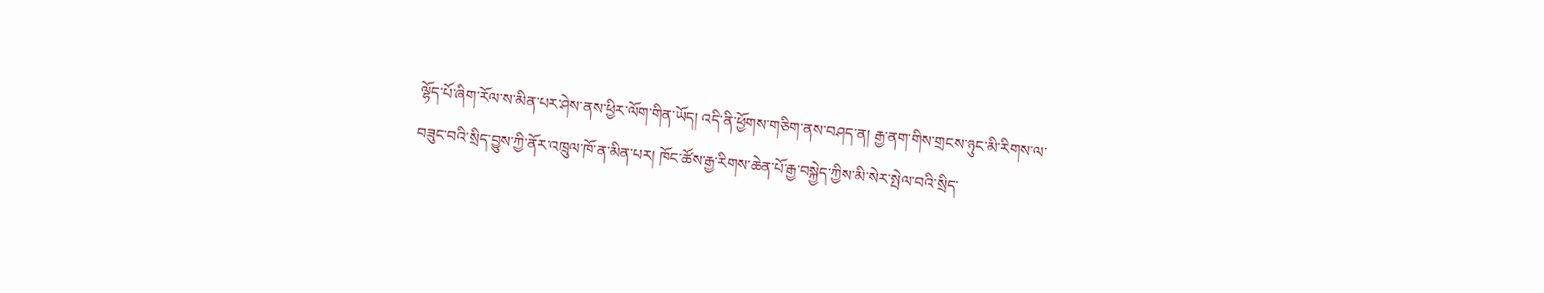ལྷོད་པོ་ཞིག་རོལ་ས་མིན་པར་ཤེས་ནས་ཕྱིར་ལོག་གིན་ཡོད། འདི་ནི་ཕྱོགས་གཅིག་ནས་བཤད་ན། རྒྱ་ནག་གིས་གྲངས་ཉུང་མི་རིགས་ལ་བཟུང་བའི་སྲིད་བྱུས་ཀྱི་ནོར་འཁྲུལ་ཁོ་ན་མིན་པར། ཁོང་ཚོས་རྒྱ་རིགས་ཆེན་པོ་རྒྱ་བསྐྱེད་ཀྱིས་མི་སེར་སྤེལ་བའི་སྲིད་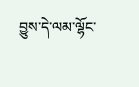བྱུས་དེ་ལམ་ལྷོང་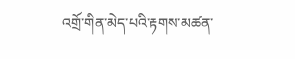འགྲོ་གིན་མེད་པའི་རྟགས་མཚན་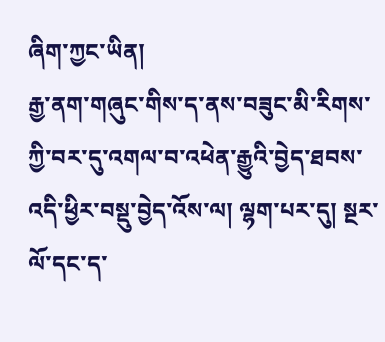ཞིག་ཀྱང་ཡིན།
རྒྱ་ནག་གཞུང་གིས་ད་ནས་བཟུང་མི་རིགས་ཀྱི་བར་དུ་འགལ་བ་འཕེན་རྒྱུའི་བྱེད་ཐབས་འདི་ཕྱིར་བསྡུ་བྱེད་འོས་ལ། ལྷག་པར་དུ། སྔར་ལོ་དང་ད་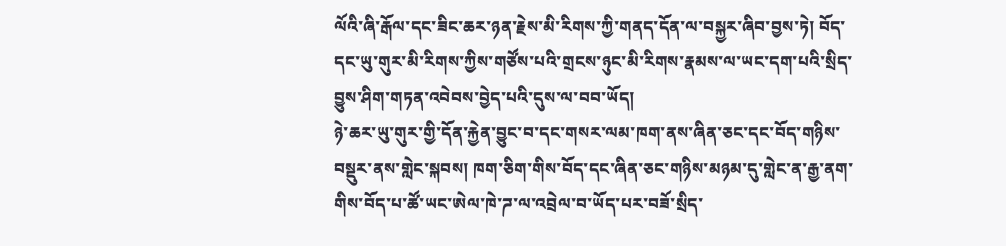ལོའི་ཞི་རྒོལ་དང་ཟིང་ཆར་ཉན་རྗེས་མི་རིགས་ཀྱི་གནད་དོན་ལ་བསྐྱར་ཞིབ་བྱས་ཏེ། བོད་དང་ཡུ་གུར་མི་རིགས་ཀྱིས་གཙོས་པའི་གྲངས་ཉུང་མི་རིགས་རྣམས་ལ་ཡང་དག་པའི་སྲིད་བྱུས་ཤིག་གཏན་འབེབས་བྱེད་པའི་དུས་ལ་བབ་ཡོད།
ཉེ་ཆར་ཡུ་གུར་གྱི་དོན་རྐྱེན་བྱུང་བ་དང་གསར་ལམ་ཁག་ནས་ཞིན་ཅང་དང་བོད་གཉིས་བསྡུར་ནས་གླེང་སྐབས། ཁག་ཅིག་གིས་བོད་དང་ཞིན་ཅང་གཉིས་མཉམ་དུ་གླེང་ན་རྒྱ་ནག་གིས་བོད་པ་ཚོ་ཡང་ཨེལ་ཁེ་ཌ་ལ་འབྲེལ་བ་ཡོད་པར་བཟོ་སྲིད་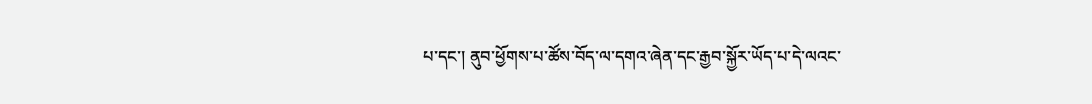པ་དང་། ནུབ་ཕྱོགས་པ་ཚོས་བོད་ལ་དགའ་ཞེན་དང་རྒྱབ་སྐྱོར་ཡོད་པ་དེ་ལའང་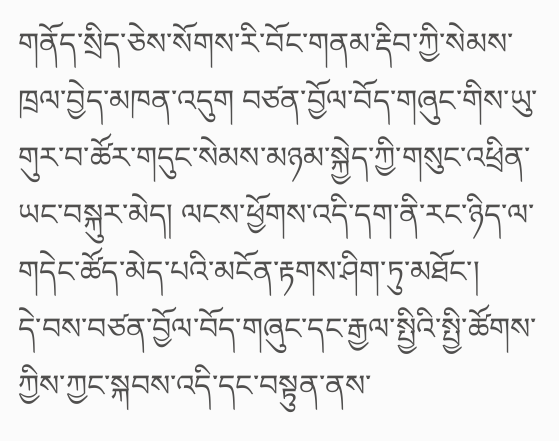གནོད་སྲིད་ཅེས་སོགས་རི་བོང་གནམ་རྡིབ་ཀྱི་སེམས་ཁྲལ་བྱེད་མཁན་འདུག བཙན་བྱོལ་བོད་གཞུང་གིས་ཡུ་གུར་བ་ཚོར་གདུང་སེམས་མཉམ་སྐྱེད་ཀྱི་གསུང་འཕྲིན་ཡང་བསྐུར་མེད། ལངས་ཕྱོགས་འདི་དག་ནི་རང་ཉིད་ལ་གདེང་ཚོད་མེད་པའི་མངོན་རྟགས་ཤིག་ཏུ་མཐོང་།
དེ་བས་བཙན་བྱོལ་བོད་གཞུང་དང་རྒྱལ་སྤྱིའི་སྤྱི་ཚོགས་ཀྱིས་ཀྱང་སྐབས་འདི་དང་བསྟུན་ནས་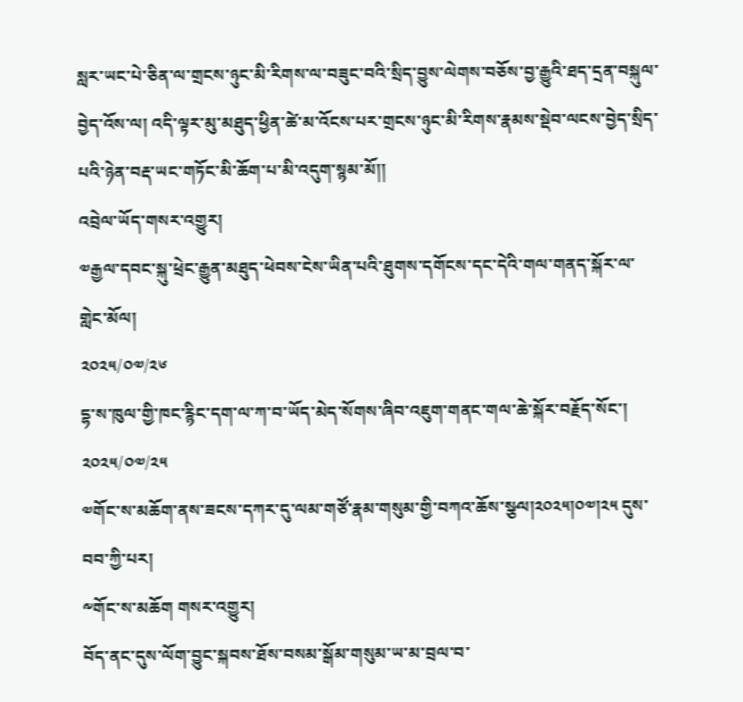སླར་ཡང་པེ་ཅིན་ལ་གྲངས་ཉུང་མི་རིགས་ལ་བཟུང་བའི་སྲིད་བྱུས་ལེགས་བཅོས་བྱ་རྒྱུའི་ཐད་དྲན་བསྐུལ་བྱེད་འོས་ལ། འདི་ལྟར་མུ་མཐུད་ཕྱིན་ཚེ་མ་འོངས་པར་གྲངས་ཉུང་མི་རིགས་རྣམས་སྡེབ་ལངས་བྱེད་སྲིད་པའི་ཉེན་བརྡ་ཡང་གཏོང་མི་ཆོག་པ་མི་འདུག་སྙམ་མོ།།
འབྲེལ་ཡོད་གསར་འགྱུར།
༧རྒྱལ་དབང་སྐུ་ཕྲེང་རྒྱུན་མཐུད་ཕེབས་ངེས་ཡིན་པའི་ཐུགས་དགོངས་དང་དེའི་གལ་གནད་སྐོར་ལ་གླེང་མོལ།
༢༠༢༥/༠༧/༢༦
དྷ་ས་ཁུལ་གྱི་ཁང་རྙིང་དག་ལ་ཀ་བ་ཡོད་མེད་སོགས་ཞིབ་འཇུག་གནང་གལ་ཆེ་སྐོར་བརྗོད་སོང་།
༢༠༢༥/༠༧/༢༥
༧གོང་ས་མཆོག་ནས་ཟངས་དཀར་དུ་ལམ་གཙོ་རྣམ་གསུམ་གྱི་བཀའ་ཆོས་སྩལ།༢༠༢༥།༠༧།༢༥ དུས་བབ་ཀྱི་པར།
༸གོང་ས་མཆོག གསར་འགྱུར།
བོད་ནང་དུས་ལོག་བྱུང་སྐབས་ཐོས་བསམ་སྒོམ་གསུམ་ཡ་མ་བྲལ་བ་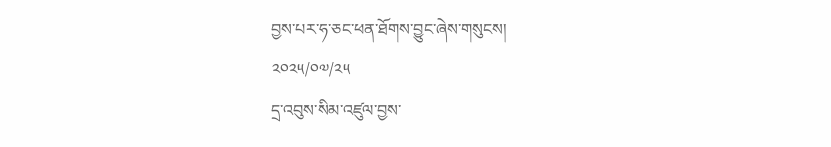བྱས་པར་ཧ་ཅང་ཕན་ཐོགས་བྱུང་ཞེས་གསུངས།
༢༠༢༥/༠༧/༢༥
དྲ་འབུས་སིམ་འཛུལ་བྱས་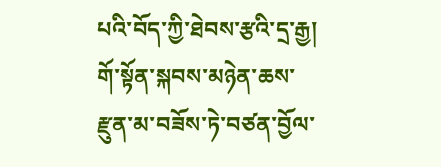པའི་བོད་ཀྱི་ཐེབས་རྩའི་དྲ་རྒྱ།
གོ་སྟོན་སྐབས་མཉེན་ཆས་རྫུན་མ་བཟོས་ཏེ་བཙན་བྱོལ་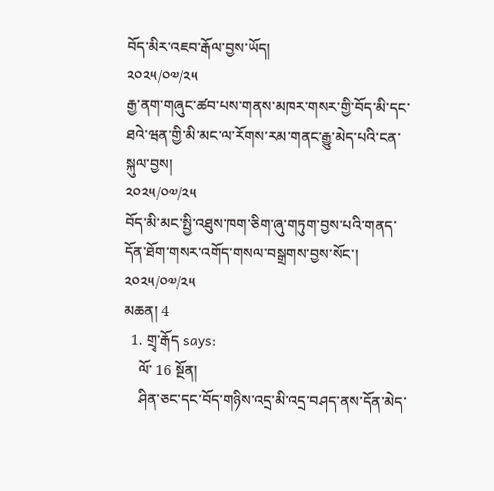བོད་མིར་འཇབ་རྒོལ་བྱས་ཡོད།
༢༠༢༥/༠༧/༢༥
རྒྱ་ནག་གཞུང་ཚབ་པས་གནས་མཁར་གསར་གྱི་བོད་མི་དང་ཐའེ་ཝན་གྱི་མི་མང་ལ་རོགས་རམ་གནང་རྒྱུ་མེད་པའི་ངན་སྐུལ་བྱས།
༢༠༢༥/༠༧/༢༥
བོད་མི་མང་སྤྱི་འཐུས་ཁག་ཅིག་ཞུ་གཏུག་བྱས་པའི་གནད་དོན་ཐོག་གསར་འགོད་གསལ་བསྒྲགས་བྱས་སོང་།
༢༠༢༥/༠༧/༢༥
མཆན། 4
  1. གྲྭ་རྒོད says:
    ལོ་ 16 སྔོན།
    ཤིན་ཅང་དང་བོད་གཉིས་འདྲ་མི་འདྲ་བཤད་ནས་དོན་མེད་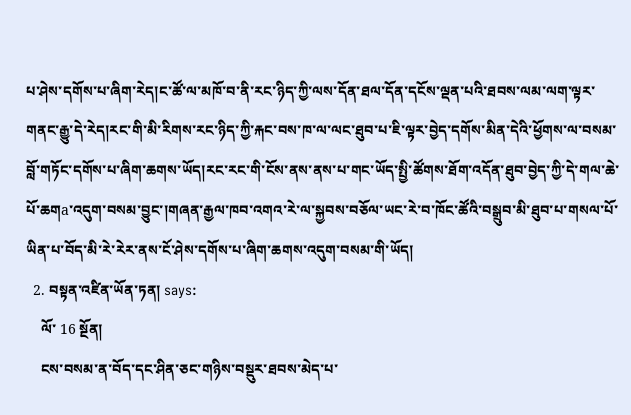པ་ཤེས་དགོས་པ་ཞིག་རེད།ང་ཚོ་ལ་མཁོ་བ་ནི་རང་ཉིད་ཀྱི་ལས་དོན་ཐལ་དོན་དངོས་ལྡན་པའི་ཐབས་ལམ་ལག་ལྟར་གནང་རྒྱུ་དེ་རེད།རང་གི་མི་རིགས་རང་ཉིད་ཀྱི་རྐང་བས་ཁ་ལ་ལང་ཐུབ་པ་ཇི་ལྟར་བྱེད་དགོས་མིན་དེའི་ཕྱོགས་ལ་བསམ་བློ་གཏོང་དགོས་པ་ཞིག་ཆགས་ཡོད།རང་རང་གི་ངོས་ནས་ནས་པ་གང་ཡོད་སྤྱི་ཚོགས་ཐོག་འདོན་ཐུབ་བྱེད་ཀྱི་དེ་གལ་ཆེ་པོ་ཆགa་འདུག་བསམ་བྱུང་།གཞན་རྒྱལ་ཁབ་འགའ་རེ་ལ་སྐྱབས་བཅོལ་ཡང་རེ་བ་ཁོང་ཚོའི་བསྒྲུབ་མི་ཐུབ་པ་གསལ་པོ་ཡིན་པ་བོད་མི་རེ་རེར་ནས་ངོ་ཤེས་དགོས་པ་ཞིག་ཆགས་འདུག་བསམ་གི་ཡོད།
  2. བསྟན་འཛིན་ཡོན་ཏན། says:
    ལོ་ 16 སྔོན།
    ངས་བསམ་ན་བོད་དང་ཤིན་ཅང་གཉིས་བསྡུར་ཐབས་མེད་པ་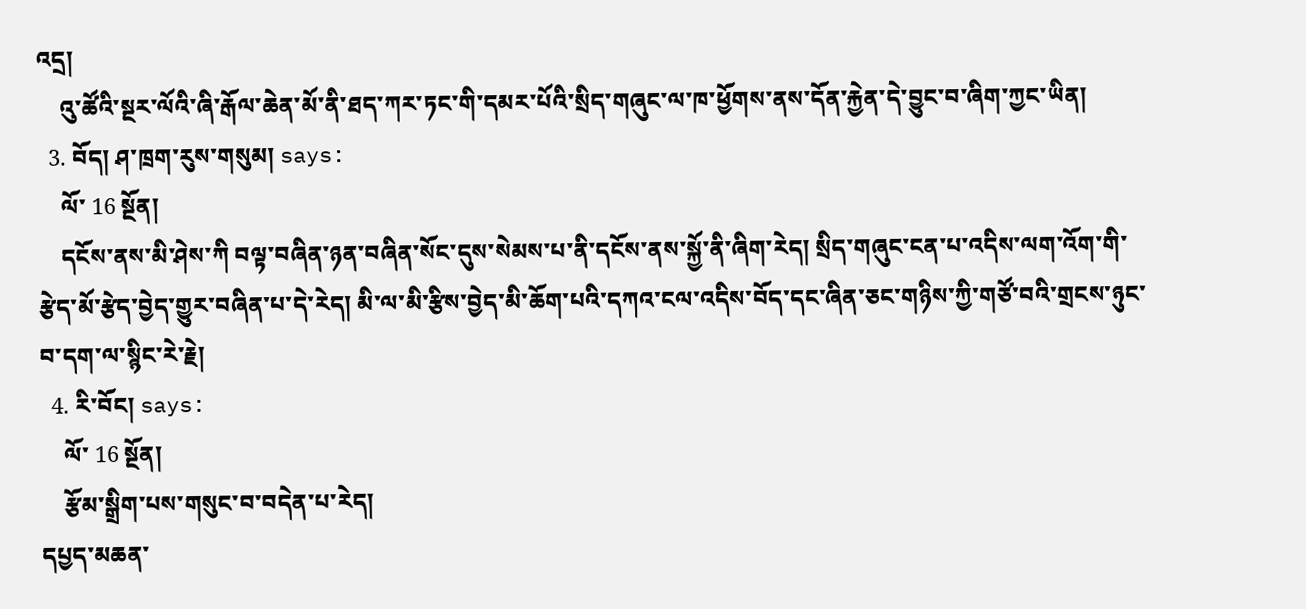འདྲ།
    འུ་ཚོའི་སྔར་ལོའི་ཞི་རྒོལ་ཆེན་མོ་ནི་ཐད་ཀར་ཏང་གི་དམར་པོའི་སྲིད་གཞུང་ལ་ཁ་ཕྱོགས་ནས་དོན་རྐྱེན་དེ་བྱུང་བ་ཞིག་ཀྱང་ཡིན།
  3. བོད། ཤ་ཁྲག་རུས་གསུམ། says:
    ལོ་ 16 སྔོན།
    དངོས་ནས་མི་ཤེས་ཀི བལྟ་བཞིན་ཉན་བཞིན་སོང་དུས་སེམས་པ་ནི་དངོས་ནས་སྐྱོ་ནི་ཞིག་རེད། སྲིད་གཞུང་ངན་པ་འདིས་ལག་འོག་གི་རྩེད་མོ་རྩེད་བྱེད་གྱུར་བཞིན་པ་དེ་རེད། མི་ལ་མི་རྩིས་བྱེད་མི་ཆོག་པའི་དཀའ་ངལ་འདིས་བོད་དང་ཞིན་ཅང་གཉིས་ཀྱི་གཙོ་བའི་གྲངས་ཉུང་བ་དག་ལ་སྙིང་རེ་རྗེ།
  4. རི་བོང། says:
    ལོ་ 16 སྔོན།
    རྩོམ་སྒྲིག་པས་གསུང་བ་བདེན་པ་རེད།
དཔྱད་མཆན་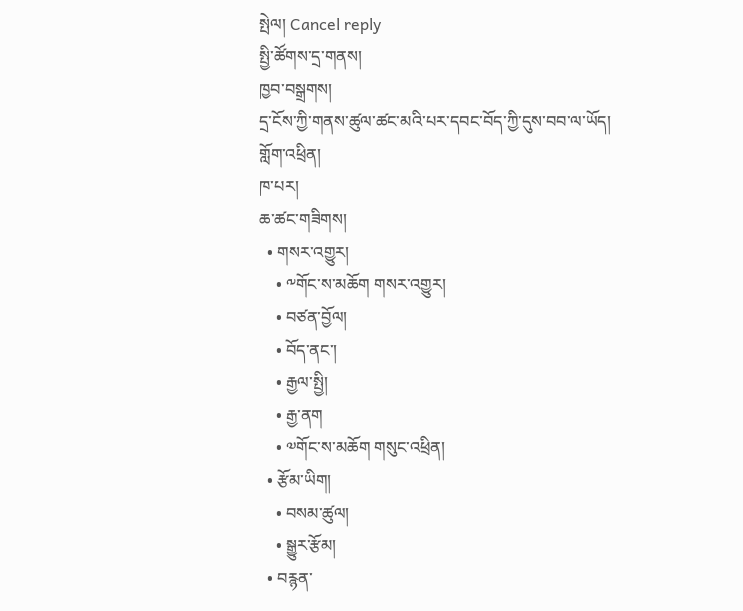སྤེལ། Cancel reply
སྤྱི་ཚོགས་དྲ་གནས།
ཁྱབ་བསྒྲགས།
དྲ་ངོས་ཀྱི་གནས་ཚུལ་ཚང་མའི་པར་དབང་བོད་ཀྱི་དུས་བབ་ལ་ཡོད།
གློག་འཕྲིན།
ཁ་པར།
ཆ་ཚང་གཟིགས།
  • གསར་འགྱུར།
    • ༸གོང་ས་མཆོག གསར་འགྱུར།
    • བཙན་བྱོལ།
    • བོད་ནང་།
    • རྒྱལ་སྤྱི།
    • རྒྱ་ནག
    • ༧གོང་ས་མཆོག གསུང་འཕྲིན།
  • རྩོམ་ཡིག།
    • བསམ་ཚུལ།
    • སྒྱུར་རྩོམ།
  • བརྙན་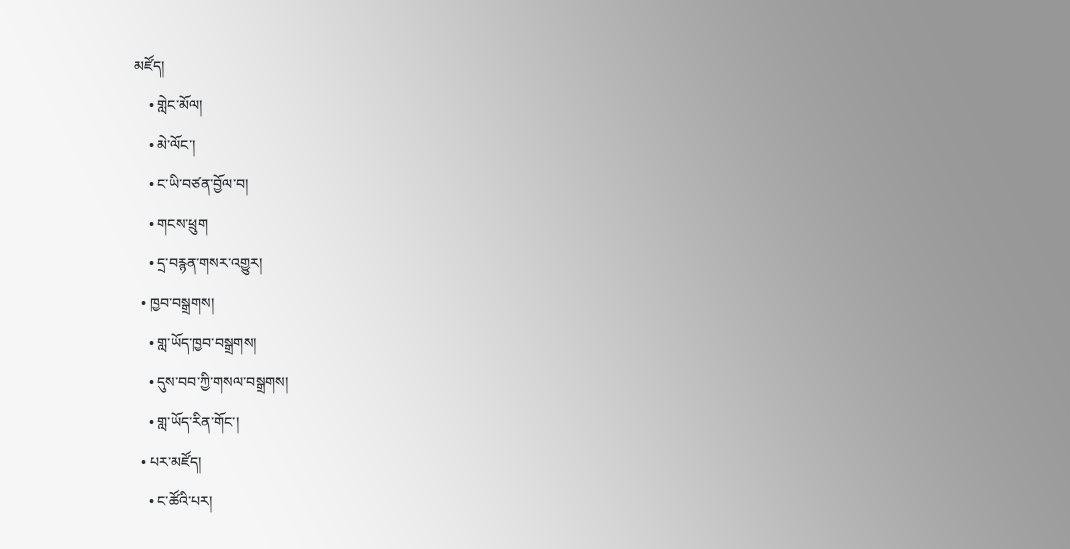མཛོད།
    • གླེང་མོལ།
    • མེ་ལོང་།
    • ང་ཡི་བཙན་བྱོལ་བ།
    • གངས་ཕྲུག
    • དྲ་བརྙན་གསར་འགྱུར།
  • ཁྱབ་བསྒྲགས།
    • གླ་ཡོད་ཁྱབ་བསྒྲགས།
    • དུས་བབ་ཀྱི་གསལ་བསྒྲགས།
    • གླ་ཡོད་རིན་གོང་།
  • པར་མཛོད།
    • ང་ཚོའི་པར།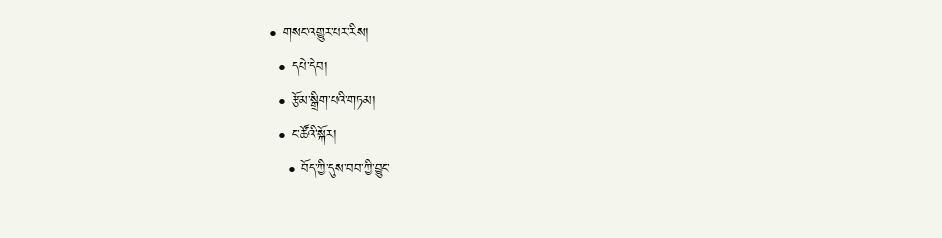• གསང་འགྱུར་པར་རིས།
  • དཔེ་དེབ།
  • རྩོམ་སྒྲིག་པའི་གཏམ།
  • ང་ཚོའི་སྐོར།
    • བོད་ཀྱི་དུས་བབ་ཀྱི་བྱུང་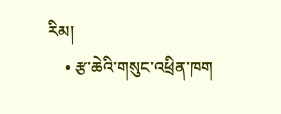རིམ།
    • རྩ་ཆེའི་གསུང་འཕྲིན་ཁག